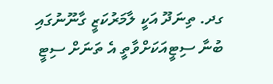ގދ. ތިނަދޫ އަކީ ލާމަރުކަޒީ ގާނޫނުގައި ބުނާ ސިޓީއަކަށްވާތީ އެ ތަނަށް ސިޓީ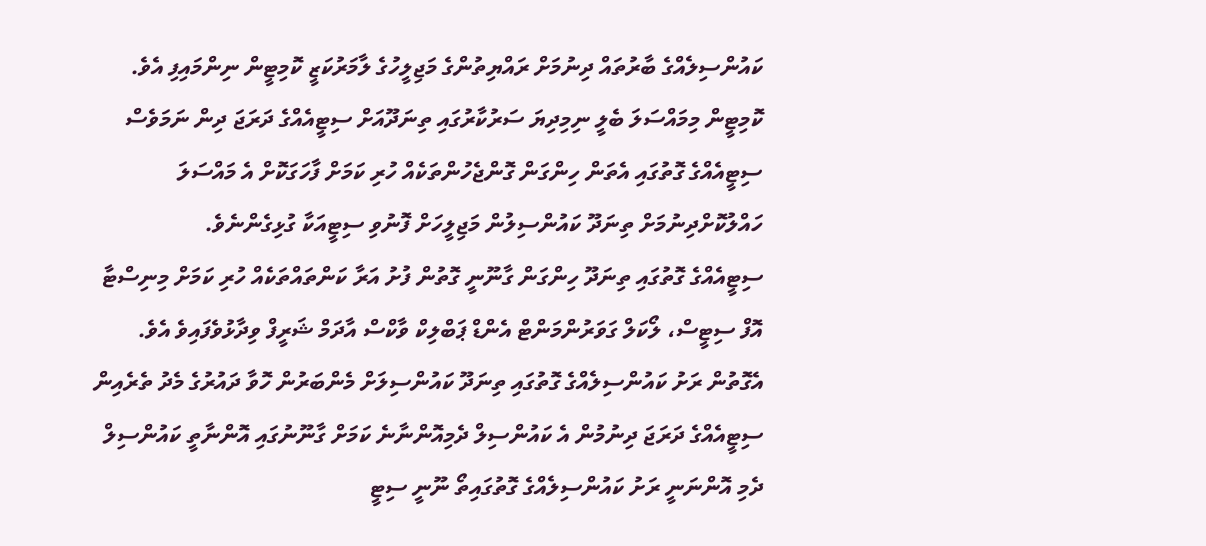ކައުންސިލެއްގެ ބާރުތައް ދިނުމަށް ރައްޔިތުންގެ މަޖިލީހުގެ ލާމަރުކަޒީ ކޮމިޓީން ނިންމައިފި އެވެ.
ކޮމިޓީން މިމައްސަލަ ބެލީ ނިމިދިޔަ ސަރުކާރުގައި ތިނަދޫއަށް ސިޓީއެއްގެ ދަރަޖަ ދިން ނަމަވެސް ސިޓީއެއްގެ ގޮތުގައި އެތަން ހިންގަން ގޮންޖެހުންތަކެއް ހުރި ކަމަށް ފާހަގަކޮށް އެ މައްސަލަ ހައްލުކޮށްދިނުމަށް ތިނަދޫ ކައުންސިލުން މަޖިލީހަށް ފޮނުވި ސިޓީއަކާ ގުޅިގެންނެވެ.
ސިޓީއެއްގެ ގޮތުގައި ތިނަދޫ ހިންގަން ގާނޫނީ ގޮތުން ފުށު އަރާ ކަންތައްތަކެއް ހުރި ކަމަށް މިނިސްޓާ އޮފް ސިޓީސް، ލޯކަލް ގަވަރުންމަންޓް އެންޑް ޕަބްލިކް ވާކްސް އާދަމް ޝަރީފް ވިދާޅުވެފައިވެ އެވެ. އެގޮތުން ރަށު ކައުންސިލެއްގެ ގޮތުގައި ތިނަދޫ ކައުންސިލަށް މެންބަރުން ހޮވާ ދައުރުގެ މެދު ތެރެއިން ސިޓީއެއްގެ ދަރަޖަ ދިނުމުން އެ ކައުންސިލް ދެމިއޮންނާނެ ކަމަށް ގާނޫނުގައި އޮންނާތީ ކައުންސިލް ދެމި އޮންނަނީ ރަށު ކައުންސިލެއްގެ ގޮތުގައިތޯ ނޫނީ ސިޓީ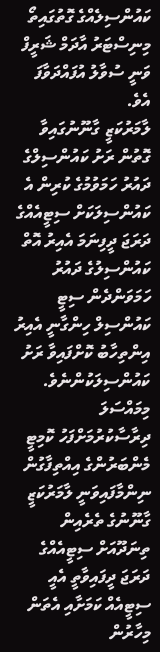ކައުންސިލެއްގެ ގޮތުގައިތޯ މިނިސްޓަރު އާދަމް ޝަރީފް ވަނީ ސުވާލު އުފައްދަވާފަ އެވެ.
ލާމަރުކަޒީ ގާނޫނުގައިވާ ގޮތުން ރަށު ކައުންސިލްގެ ދައުރު ހަމަވުމުގެ ކުރިން އެ ކައުންސިލަކަށް ސިޓީއެއްގެ ދަރަޖަ ދީފިނަމަ އެއިރު އޮތް ކައުންސިލުގެ ދައުރު ހަމަވަންދެން ސިޓީ ކައުންސިލް ހިންގާނީ އެއިރު އިންތިހާބު ކޮށްފައިވާ ރަށު ކައުންސިލަކުންނެވެ.
މިމައްސަލަ ދިރާސާކުރުމަށްފަހު ކޮމިޓީ މެންބަރުންގެ އިއްތިފާގުން ނިންމާފައިވަނީ ލާމަރުކަޒީ ގާނޫނުގެ ތެރެއިން ތިނަދޫއަށް ސިޓީއެއްގެ ދަރަޖަ ދީފައިވާތީ އެއީ ސިޓީއެއް ކަމަށާއި އެތަން މިހާރުން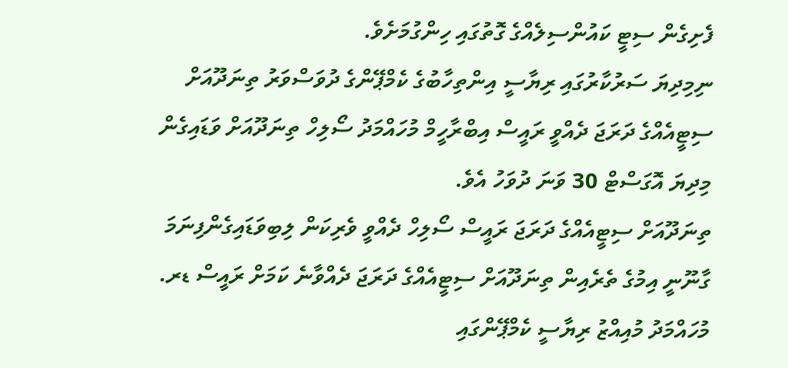ފެށިގެން ސިޓީ ކައުންސިލެއްގެ ގޮތުގައި ހިންގުމަށެވެ.
ނިމިދިޔަ ސަރުކާރުގައި ރިޔާސީ އިންތިހާބުގެ ކެމްޕޭންގެ ދުވަސްވަރު ތިނަދޫއަށް ސިޓީއެއްގެ ދަރަޖަ ދެއްވީ ރައީސް އިބްރާހީމް މުހައްމަދު ސޯލިހް ތިނަދޫއަށް ވަޑައިގެން މިދިޔަ އޮގަސްޓް 30 ވަނަ ދުވަހު އެވެ.
ތިނަދޫއަށް ސިޓީއެއްގެ ދަރަޖަ ރައީސް ސޯލިހް ދެއްވީ ވެރިކަން ލިބިވަޑައިގެންފިނަމަ ގާނޫނީ އިމުގެ ތެރެއިން ތިނަދޫއަށް ސިޓީއެއްގެ ދަރަޖަ ދެއްވާނެ ކަމަށް ރައީސް ޑރ. މުހައްމަދު މުއިއްޒު ރިޔާސީ ކެމްޕޭންގައި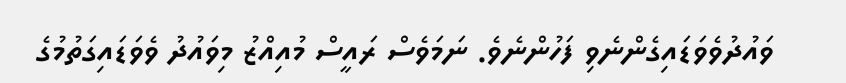ވައުދުވެވަޑައިގެންނެވި ފަހުންނެވެ. ނަމަވެސް ރައީސް މުއިއްޒު މިވައުދު ވެވަޑައިގަތުމުގެ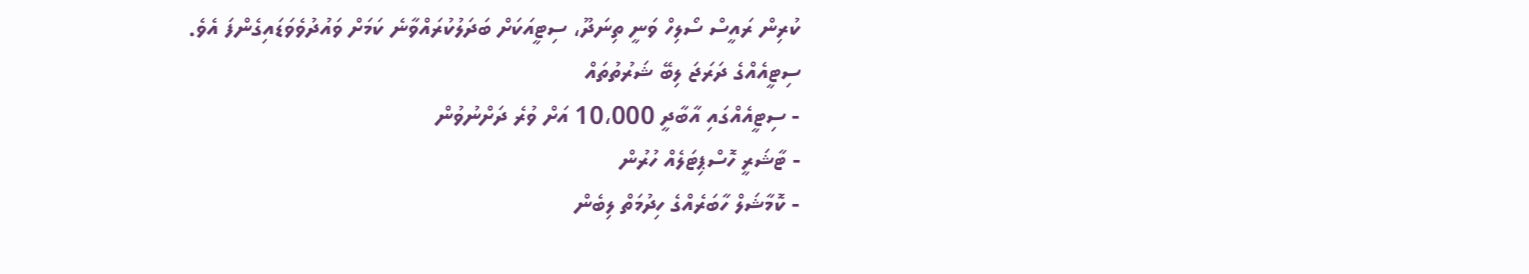ކުރިން ރައީސް ސޯލިހް ވަނީ ތިނަދޫ، ސިޓީއަކަށް ބަދަލުކުރައްވާނެ ކަމަށް ވައުދުވެވަޑައިގެންފަ އެވެ.
ސިޓީއެއްގެ ދަރަޖަ ލިބޭ ޝަރުތުތައް
- ސިޓީއެއްގައި އާބާދީ 10،000 އަށް ވުރެ ދަށްނުވުން
- ޓާޝަރީ ހޮސްޕިޓަލެއް ހުރުން
- ކޮމާޝަލް ހާބަރެއްގެ ހިދުމަތް ލިބެން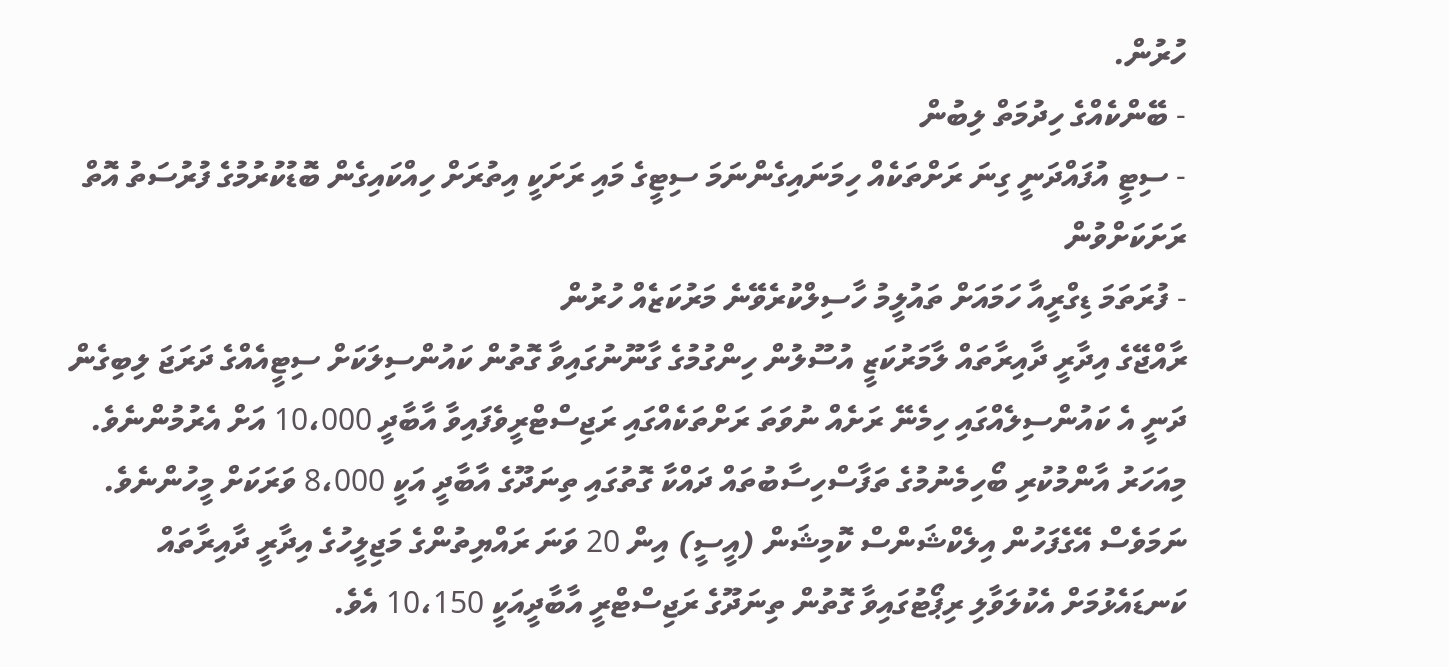ހުރުން.
- ބޭންކެއްގެ ހިދުމަތް ލިބުން
- ސިޓީ އުފައްދަނީ ގިނަ ރަށްތަކެއް ހިމަނައިގެންނަމަ ސިޓީގެ މައި ރަށަކީ އިތުރަށް ހިއްކައިގެން ބޮޑުކުރުމުގެ ފުރުސަތު އޮތް ރަށަކަށްވުން
- ފުރަތަމަ ޑިގްރީއާ ހަމައަށް ތައުލީމު ހާސިލްކުރެވޭނެ މަރުކަޒެއް ހުރުން
ރާއްޖޭގެ އިދާރީ ދާއިރާތައް ލާމަރުކަޒީ އުސޫލުން ހިންގުމުގެ ގާނޫނުގައިވާ ގޮތުން ކައުންސިލަކަށް ސިޓީއެއްގެ ދަރަޖަ ލިބިގެން ދަނީ އެ ކައުންސިލެއްގައި ހިމެނޭ ރަށެއް ނުވަތަ ރަށްތަކެއްގައި ރަޖިސްޓްރީވެފައިވާ އާބާދީ 10،000 އަށް އެރުމުންނެވެ.
މިއަހަރު އާންމުކުރި ބޯހިމެނުމުގެ ތަފާސްހިސާބުތައް ދައްކާ ގޮތުގައި ތިނަދޫގެ އާބާދީ އަކީ 8،000 ވަރަކަށް މީހުންނެވެ. ނަމަވެސް އޭގެފަހުން އިލެކްޝަންސް ކޮމިޝަން (އީސީ) އިން 20 ވަނަ ރައްޔިތުންގެ މަޖިލީހުގެ އިދާރީ ދާއިރާތައް ކަނޑައެޅުމަށް އެކުލަވާލި ރިޕޯޓުގައިވާ ގޮތުން ތިނަދޫގެ ރަޖިސްޓްރީ އާބާދީއަކީ 10،150 އެވެ.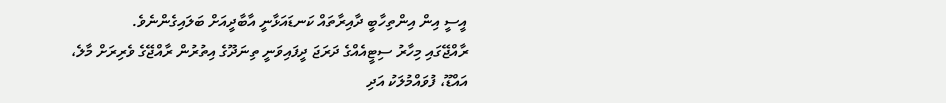އީސީ އިން އިންތިހާބީ ދާއިރާތައް ކަނޑައަޅާނީ އާބާދީއަށް ބަލައިގެންނެވެ.
ރާއްޖޭގައި މިހާރު ސިޓީއެއްގެ ދަރަޖަ ދީފައިވަނީ ތިނަދޫގެ އިތުރުން ރާއްޖޭގެ ވެރިރަށް މާލެ، އައްޑޫ، ފުވައްމުލަކު އަދި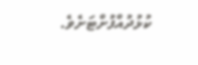ކުޅުދުއްފުށްޓަށެވެ.